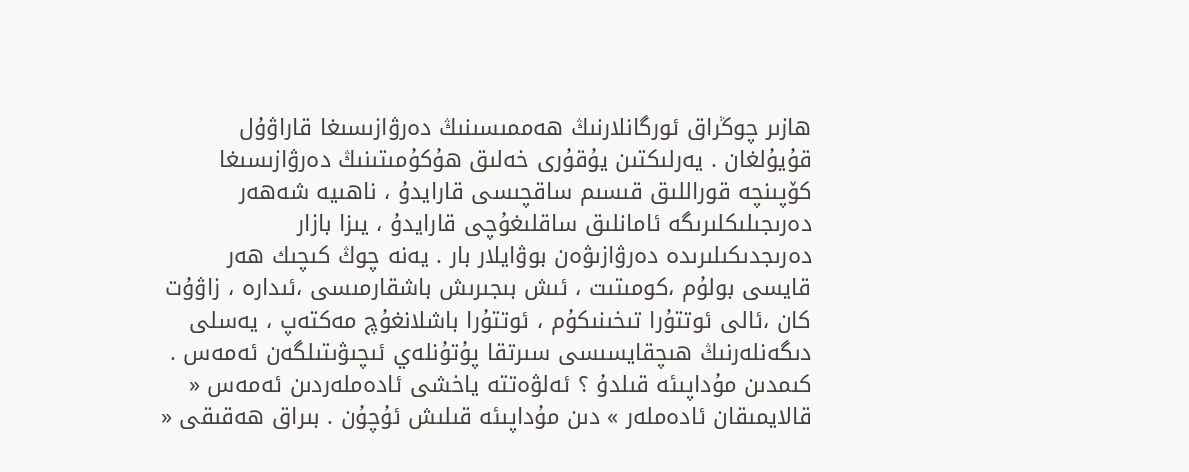ھازىر چوڭراق ئورگانلارنىڭ ھەممىسىنىڭ دەرۋازىسىغا قاراۋۇل قۇيۇلغان . يەرلىكتىن يۇقۇرى خەلىق ھۇكۇمىتىنىڭ دەرۋازىسىغا كۆپىنچە قوراللىق قىسىم ساقچىسى قارايدۇ ، ناھىيە شەھەر دەرىجىلىكلىرىگە ئامانلىق ساقلىغۇچى قارايدۇ ، يىزا بازار دەرىجدىكىلىرىدە دەرۋازىۋەن بوۋايلار بار . يەنە چوڭ كىچىك ھەر قايسى بولۇم ،كومىتىت ، ئىش بىجىرىش باشقارمىسى ،ئىدارە ، زاۋۇت كان ،ئالى ئوتتۇرا تىخىنىكۇم ، ئوتتۇرا باشلانغۇچ مەكتەپ ، يەسلى دىگەنلەرنىڭ ھىچقايسىسى سىرتقا پۇتۇنلەي ئىچىۋىتىلگەن ئەمەس .
كىمدىن مۇداپىئە قىلدۇ ؟ ئەلۋەتتە ياخشى ئادەملەردىن ئەمەس « قالايمىقان ئادەملەر » دىن مۇداپىئە قىلىش ئۇچۇن . بىراق ھەقىقى «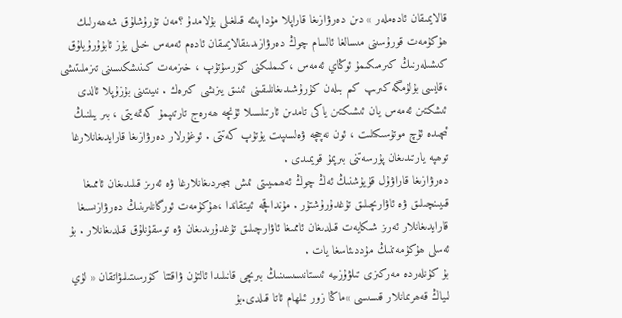قالايمىقان ئادەملەر » دىن دەرۋازىغا قاراپلا مۇداپىئە قىلغىلى بۇلامدۇ ؟مەن تۇرۇشلۇق شەھەرلىك ھۇكۇمەت قورۇسىنى مىسالغا ئالسام چوڭ دەرۋازىدىنقالايمىقان ئادەم ئەمەس خىلى يۇز ئابۇۇرۇيلۇق كىشىلەرنىڭ كىرمىكىمۇ ئوڭاي ئەمەس ،كىملىكنى كۆرسۇتۇپ ، خىزمەت كىنىشكىسىنى تىزملىتىشى ،قايسى بۇلۇمگە كىرىپ كىم بىلەن كۇرۇشىدىغانلىقىنى ئىنىق يىزىشى كىرەك . نىيىتىنى بۇزۇپلا ئالدى ئىشكتىن ئەمەس يان ئىشىكتىن ياكى تامدىن ئارتىلسىلا ئۇنچە ھەرەج تارتىپمۇ كەتمەيتى ، بىر يىلنىڭ ئىچىدە ئۇچ موتۇسىكىلىت ، ئون نەچچە ۋەلسىپىت يۇتۇپ كەتتى . ئوغۇرلار دەرۋازىغا قارايدىغانلارغا توھپە يارتىدىغان پۇرسەتنى بىرپمۇ قويمىدى .
دەرۋازىغا قاراۋۇل قۇيۇشنىڭ ئەڭ چوڭ ئەھمىيىتى ئىش بىجىردىغانلارغا ۋە ئەرىز قىلىدىغان ئاممىغا قىيىنچىلىق ۋە ئاۋارىچىلىق تۇغدۇرۇشتۇر . مۇنداقچە ئىيتقاندا ،ھۇكۇمەت ئورگانلىرىنىڭ دەرۋازىسىغا قارايدىغانلار ئەرىز شىكايەت قىلدىغان ئاممىغا ئاۋارچىلىق تۇغدۇرىدىغان ۋە توسقۇنلۇق قىلدىغانلار . بۇ ئەسلى ھۇكۇمەتنىڭ مۇددىئاسغا يات .
بۇ كۇنلەردە مەركىزى تىلۋۇزىيە ئىستانىسىسىنىڭ بىرىچى قانىلىدا ئالتۇن ۋاقتتا كۆرسىتىلىۋاتقان « لۇي لىياڭ قەھرىمانلار قىسىسى »ماڭا زور ئىلھام ئاتا قىلدى.بۇ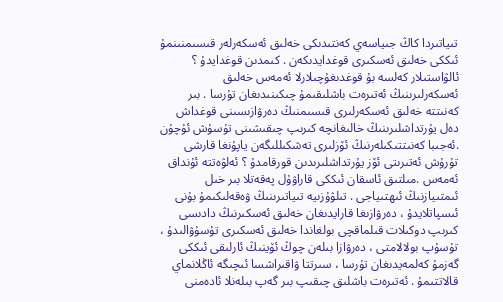تىياتىردا كاڭ جىياسەي كەنتىدىكى خەلىق ئەسكەرلەر قىسىمنىنمۇ ئىككى خەلىق ئەسكىرى قوغدايدىكەن . كىمدىن قوغدايدۇ ؟ ئالۋاستىلار كەلسە بۇ قوغدىغۇچىلارلا ئەمەس خەلىق ئەسكەرلىرىنىڭ ئەتىرەت باشلىقىمۇ چىكىنىدىغان تۇرسا . بىر كەنىتتە خەلىق ئەسكەرلىرى قىسىمنىڭ دەرۋازىسىنى قوغداش دەل يۇرتداشلىرىنىڭ خالىغانچە كىرىپ چىقىشىنى تۇسۇش ئۇچۇن .ئەجىبا كەنىتتىكىلەرنىڭ ئۆزلىرى تەشكىللىگەن ياپۇنغا قارشى تۇرۇش ئەتىرىتى ئۆز يۇرتداشلىرىدىن قورقامدۇ ؟ ئەلۋەتتە ئۇنداق ئەمەس .مىلتىق ئاسقان ئىككى قاراۋۇل پەقەتلا بىر خىل ئىمتىيازنىڭ ئىھتىياجى . تىلۋۇزىيە تىياتىرىنىڭ ۋەقەلىكىمۇ بۇنى ئىسپاتلايدۇ ، دەرۋازىغا قارايدىغان خەلىق ئەسكىرنىڭ دادىسى كىرىپ دوكىلات قىلماقچى بولغاندا خەلىق ئەسكىرى تۇسۇۋالىدۇ ، تۇسۇپ بولالامتى ، دەرۋازا بىلەن چوڭ ئۆينىڭ ئارلىقى ئىككى گەزمۇ كەلمەيدىغان تۇرسا ، سىرتتا ۋاقىراشسا ئىچىگە ئاڭلانماي قالاتتىمۇ . ئەتىرەت باشلىق چىقىپ بىر گەپ بىلەنلا ئادەمنى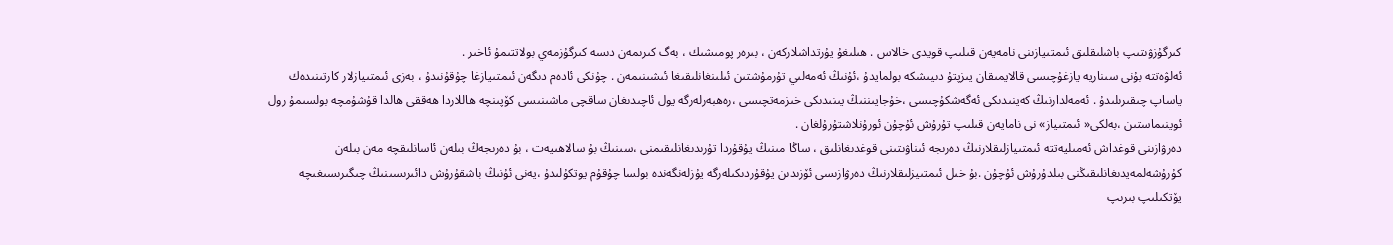كىرگۇزۋىتىپ باشلىقلىق ئىمتىيازىنى نامەيەن قىلىپ قويدى خالاس . ھىلىغۇ يۇرتداشلاركەن ، بىرەر پومىشىك ، بەگ كىرىمەن دىسە كىرگۇزمەي بولاتتىمۇ ئاخىر .
ئەلۋەتتە بۇنى سىناريە يازغۇچىسى قالايمىقان يىزپتۇ دىيىشكە بولمايدۇ ،ئۇنىڭ ئەمەلىي تۇرمۇشتىن ئىلىنغانلىقىغا ئىشىنىمەن . چۇنكى ئادەم دىگەن ئىمتىيازغا چۇقۇنىدۇ ، بەزى ئىمتىيازلار كارتىنىدەك ياساپ چىقىرىلىدۇ . ئەمەلدارنىڭ كەينىدىكى ئەگەشكۇچىسى ،خۇجايىننىڭ يىنىدىكى خىزمەتچىسى ،رەھبەرلەرگە يول ئاچىدىغان ساقچى ماشىنىسى كۆپىنچە ھاللاردا ھەققى ھالدا قۇشۇمچە بولسىمۇ رول ئوينىماستىن ،بەلكى« ئىمتىياز» نى نامايەن قىلىپ تۇرۇش ئۇچۇن ئورۇنلاشتۇرۇلغان .
دەرۋازىنى قوغداش ئەمىليەتتە ئىمتىيازلىقلارنىڭ دەرىجە ئىناۋىتىنى قوغدىغانلىق ، ساڭا مىنىڭ يۇقۇردا تۇرىدىغانلىقىمنى ،سىنىڭ بۇ سالاھىيەت ، بۇ دەرىجەڭ بىلەن ئاسانلىقچە مەن بىلەن كۇرۇشەلمەيدىغانلىقىڭنى بىلدۇرۇش ئۇچۇن .بۇ خىل ئىمتىيزلىقلارنىڭ دەرۋازىسى ئۆزىدىن يۇقۇردىكىلەرگە يۇزلەنگەندە بولسا چۇقۇم يوتكۇلىدۇ ،يەنى ئۇنىڭ باشقۇرۇش دائىرىسىنىڭ چىگىرىسىغىچە يۆتكىلىپ بىرىپ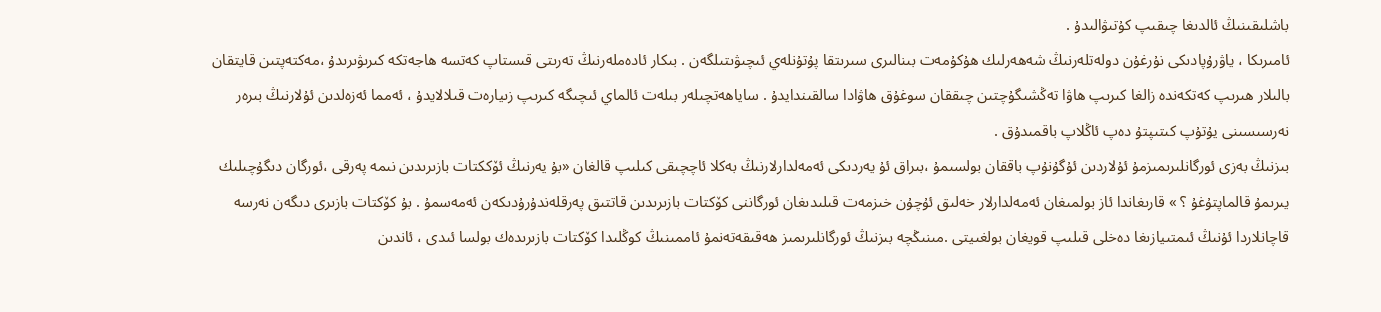باشلىقىنىڭ ئالدىغا چىقىپ كۇتىۋالىدۇ .
ئامىرىكا ، ياۋرۇپادىكى نۇرغۇن دولەتلەرنىڭ شەھەرلىك ھۇكۇمەت بىنالىرى سىرىتقا پۇتۇنلەي ئىچىۋىتىلگەن . بىكار ئادەملەرنىڭ تەرىتى قىستاپ كەتسە ھاجەتكە كىرىۋىرىدۇ ،مەكتەپتىن قايتقان بالىلار ھىرىپ كەتكەندە زالغا كىرىپ ھاۋا تەڭشىگۇچتىن چىققان سوغۇق ھاۋادا سالقىندايدۇ . ساياھەتچىلەر بىلەت ئالماي ئىچىگە كىرىپ زىيارەت قىلالايدۇ ، ئەمما ئەزەلدىن ئۇلارنىڭ بىرەر نەرسىسىنى يۇتۇپ كىتىپتۇ دەپ ئاڭلاپ باقمىدۇق .
بىزنىڭ بەزى ئورگانلىرىمىزمۇ ئۇلاردىن ئۇگۇنۇپ باققان بولسىمۇ ،بىراق ئۇ يەردىكى ئەمەلدارلارنىڭ بەكلا ئاچچىقى كىلىپ قالغان «بۇ يەرنىڭ ئۆككتات بازىرىدىن نىمە پەرقى ،ئورگان دىگۇچىلىك يىرىمۇ قالماپتۇغۇ ؟ » قارىغاندا ئاز بولمىغان ئەمەلدارلار خەلىق ئۇچۇن خىزمەت قىلىدىغان ئورگاننى كۆكتات بازىرىدىن قاتتىق پەرقلەندۇرۇدىكەن ئەمەسمۇ . بۇ كۆكتات بازىرى دىگەن نەرسە قاچانلاردا ئۇنىڭ ئىمتىيازىغا دەخلى قىلىپ قويغان بولغىيتى .مىنىڭچە بىزنىڭ ئورگانلىرىمىز ھەقىقەتەنمۇ ئاممىنىڭ كوڭلىدا كۆكتات بازىرىدەك بولسا ئىدى ، ئاندىن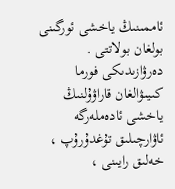ئاممىنىڭ ياخشى ئورگىنى بولغان بولاتتى .
دەرۋازىدىكى فورما كىيىۋالغان قاراۋۇلنىڭ ياخشى ئادەملەرگە ئاۋارچىلىق تۇغدۇرۇپ ، خەلىق رايىنى ،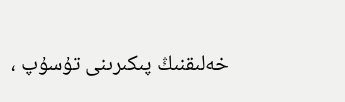خەلىقنىڭ پىكىرىنى تۇسۇپ ،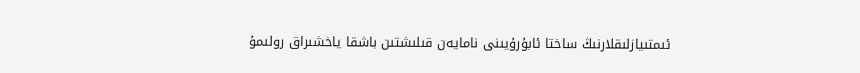ئىمتىيازلىقلارنىڭ ساختا ئابۇرۇيىنى نامايەن قىلىشتىن باشقا ياخشىراق رولىمۇ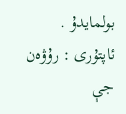بولمايدۇ .
ئاپتۇرى : رۇۋەن جې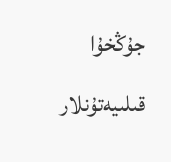جۇڭخۇا قىلىيەتۇنلار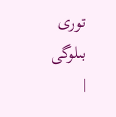تورى بىلوگى
|